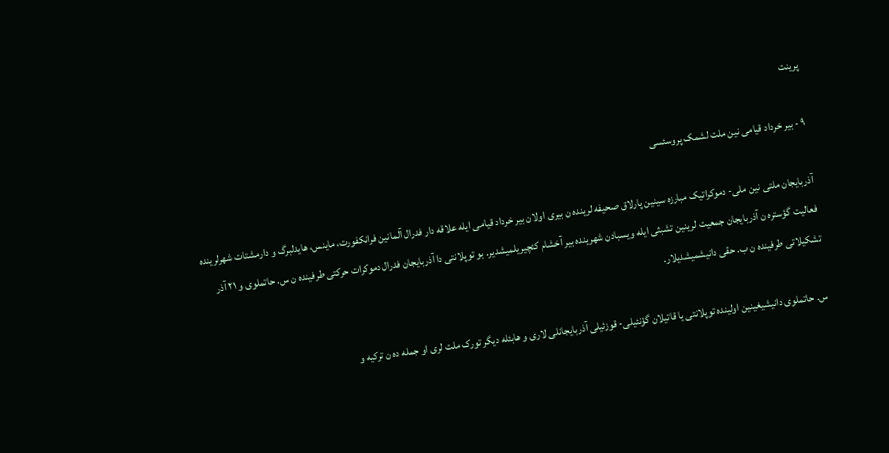پرینت

۹ - بیر خرداد قیامی نین ملت لشمک پروسئسی

آذربایجان ملتی نین ملی- دموکراتیک مبارزه سینین پارلاق صحیفه لرینده ن بیری اولان بیر خرداد قیامی ایله علاقه دار فدرال آلمانین فرانکفورت، ماینس، هایدلبرگ و دارمشتات شهرلرینده فعالیت گؤستره ن آذربایجان جمعیت لرینین تشبثی ایله ویسبادن شهرینده بیر آخشام کئچیریلمیشدیر. بو توپلانتی دا آذربایجان فدرال دموکرات حرکتی طرفینده ن س. حاتملوی و ۲۱ آذر تشکیلاتی طرفینده ن ب. حقی دانیشمیشدیلار.

س. حاتملوی دانیشیغینین اولینده توپلانتی یا قاتیلان گؤنئیلی- قوزئیلی آذربایجانلی لاری و هابئله دیگر تورک ملت لری او جمله ده ن ترکیه و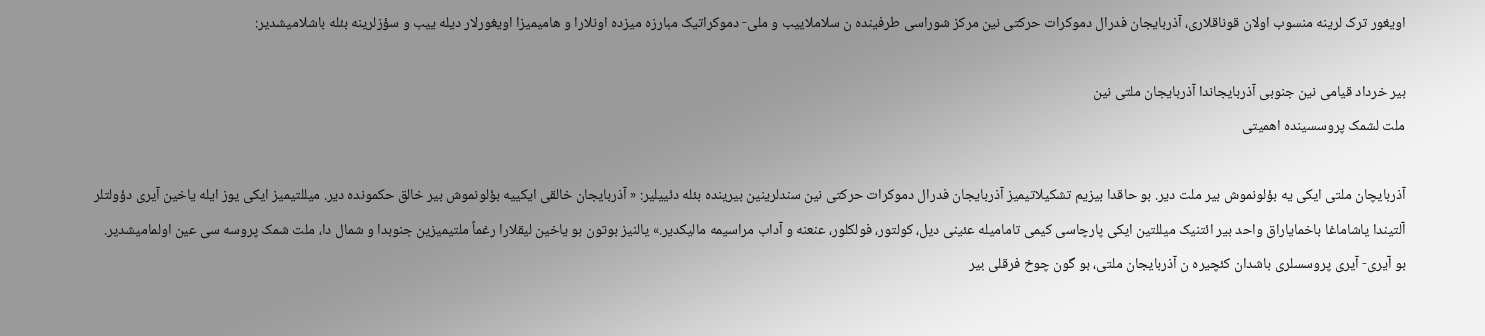اویغور ترک لرینه منسوب اولان قوناقلاری، آذربایجان فدرال دموکرات حرکتی نین مرکز شوراسی طرفینده ن سلاملاییب و ملی- دموکراتیک مبارزه میزده اونلارا و هامیمیزا اویغورلار دیله ییب و سؤزلرینه بئله باشلامیشدیر:

بیر خرداد قیامی نین جنوبی آذربایجاندا آذربایجان ملتی نین
ملت لشمک پروسسینده اهمیتی

آذربایچان ملتی ایکی یه بؤلونموش بیر ملت دیر. بو حاقدا بیزیم تشکیلاتیمیز آذربایجان فدرال دموکرات حرکتی نین سندلرینین بیرینده بئله دئییلیر: « آذربايجان خالقی ايکييه بؤلونموش بير خالق حکمونده دير. ميللتيميز ايکی يوز ايله ياخين آيری دؤولتلر آلتيندا ياشاماغا باخماياراق واحد بير ائتنيک ميللتين ايکی پارچاسی کيمی تاماميله عئينی ديل، کولتور، فولکلور، عنعنه و آداب مراسيمه ماليکدير.» یالنیز بوتون بو یاخین لیقلارا رغماً ملتیمیزین جنوبدا و شمال دا، ملت شمک پروسه سی عین اولمامیشدیر. بو آیری- آیری پروسسلری باشدان کئچیره ن آذربایجان ملتی، بو گون چوخ فرقلی بیر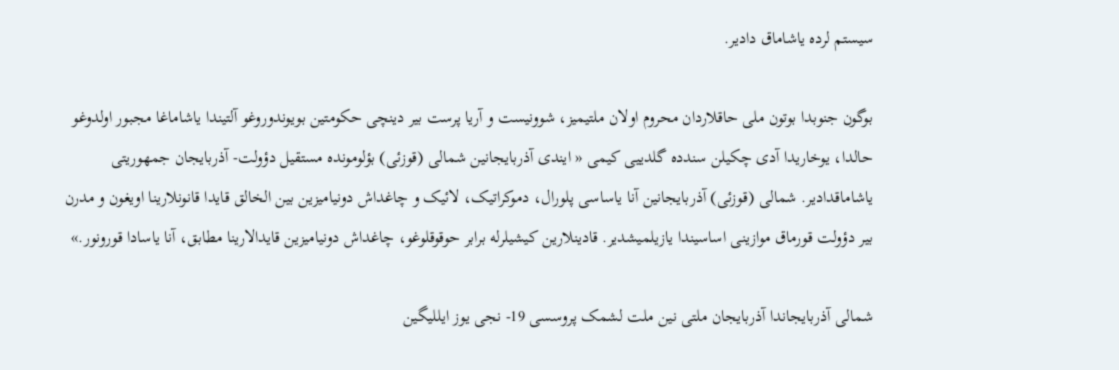سیستم لرده یاشاماق دادیر.

بوگون جنوبدا بوتون ملی حاقلاردان محروم اولان ملتیمیز، شوونیست و آریا پرست بیر دینچی حکومتین بویوندوروغو آلتیندا یاشاماغا مجبور اولدوغو حالدا، یوخاریدا آدی چکیلن سندده گلدییی کیمی « ايندی آذربايجانين شمالی (قوزئی) بؤلومونده مستقيل دؤولت- آذربايجان جمهوريتی ياشاماقدادير. شمالی (قوزئی) آذربايجانين آنا ياساسی پلورال، دموکراتيک، لائيک و چاغداش دونياميزين بين الخالق قايدا قانونلارينا اويغون و مدرن بير دؤولت قورماق موازينی اساسيندا يازيلميشدير. قادينلارين کيشيلرله برابر حوقوقلوغو، چاغداش دونياميزين قايدالارينا مطابق، آنا ياسادا قورونور.»

شمالی آذربایجاندا آذربایجان ملتی نین ملت لشمک پروسسی 19- نجی یوز ایللیگین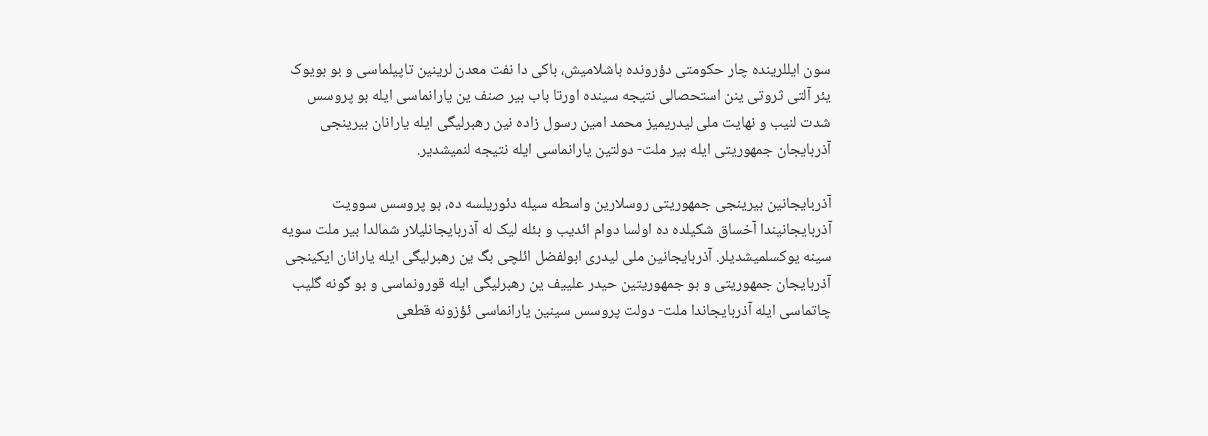سون ایللرینده چار حکومتی دؤرونده باشلامیش، باکی دا نفت معدن لرینین تاپیلماسی و بو بویوک یئر آلتی ثروتی ینن استحصالی نتیجه سینده اورتا باب بیر صنف ین یارانماسی ایله بو پروسس شدت لنیب و نهایت ملی لیدریمیز محمد امین رسول زاده نین رهبرلیگی ایله یارانان بیرینجی آذربایجان جمهوریتی ایله بیر ملت- دولتین یارانماسی ایله نتیجه لنمیشدیر.

آذربایجانین بیرینجی جمهوریتی روسلارین واسطه سیله دئوریلسه ده، بو پروسس سوویت آذربایجانیندا آخساق شکیلده ده اولسا دوام ائدیب و بئله لیک له آذربایجانلیلار شمالدا بیر ملت سویه سینه یوکسلمیشدیلر. آذربایجانین ملی لیدری ابولفضل ائلچی بگ ین رهبرلیگی ایله یارانان ایکینجی آذربایجان جمهوریتی و بو جمهوریتین حیدر علییف ین رهبرلیگی ایله قورونماسی و بو گونه گلیب چاتماسی ایله آذربایجاندا ملت- دولت پروسس سینین یارانماسی ئؤزونه قطعی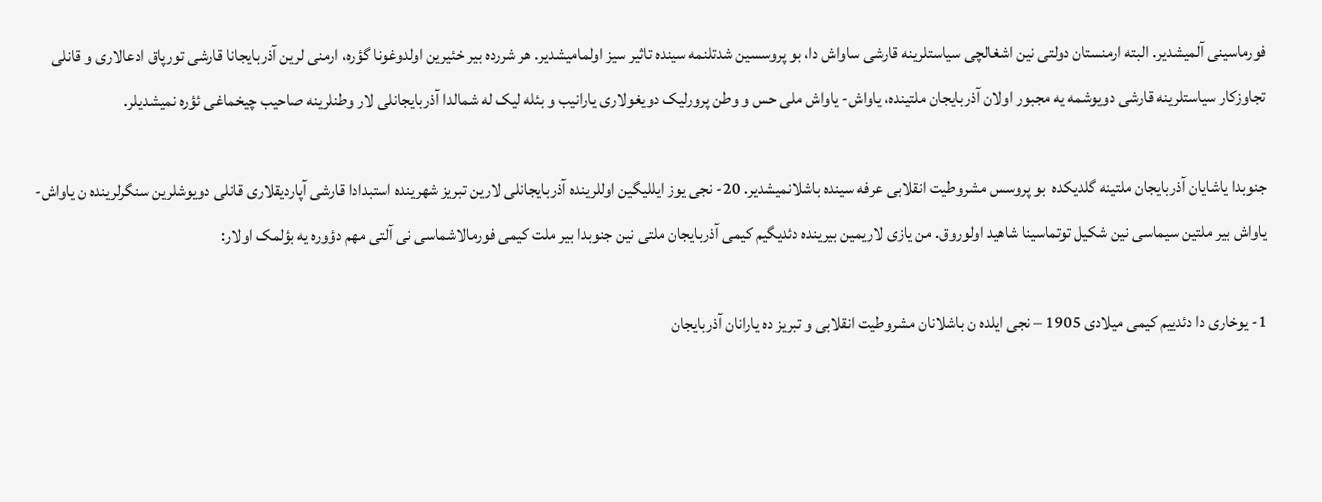فورماسینی آلمیشدیر. البته ارمنستان دولتی نین اشغالچی سیاستلرینه قارشی ساواش دا، بو پروسسین شدتلنمه سینده تاثیر سیز اولمامیشدیر. هر شررده بیر خئیرین اولدوغونا گؤره، ارمنی لرین آذربایجانا قارشی تورپاق ادعالاری و قانلی تجاوزکار سیاستلرینه قارشی دویوشمه یه مجبور اولان آذربایجان ملتینده، یاواش- یاواش ملی حس و وطن پرورلیک دویغولاری یارانیب و بئله لیک له شمالدا آذربایجانلی لار وطنلرینه صاحیب چیخماغی ئؤره نمیشدیلر.

جنوبدا یاشایان آذربایجان ملتینه گلدیکده  بو پروسس مشروطیت انقلابی عرفه سینده باشلانمیشدیر. 20- نجی یوز ایللیگین اوللرینده آذربایجانلی لارین تبریز شهرینده استبدادا قارشی آپاردیقلاری قانلی دویوشلرین سنگرلرینده ن یاواش- یاواش بیر ملتین سیماسی نین شکیل توتماسینا شاهید اولوروق. من یازی لاریمین بیرینده دئدیگیم کیمی آذربایجان ملتی نین جنوبدا بیر ملت کیمی فورمالاشماسی نی آلتی مهم دؤوره یه بؤلمک اولار:

1- یوخاری دا دئدییم کیمی میلادی 1905 – نجی ایلده ن باشلانان مشروطیت انقلابی و تبریز ده یارانان آذربایجان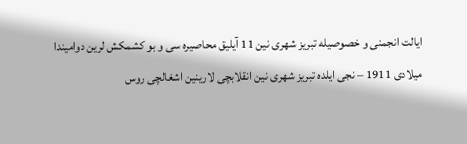ایالت انجمنی و خصوصیله تبریز شهری نین 11 آیلیق محاصیره سی و بو کشمکش لرین دوامیندا میلادی 1911 – نجی ایلده تبریز شهری نین انقلابچی لارینین اشغالچی روس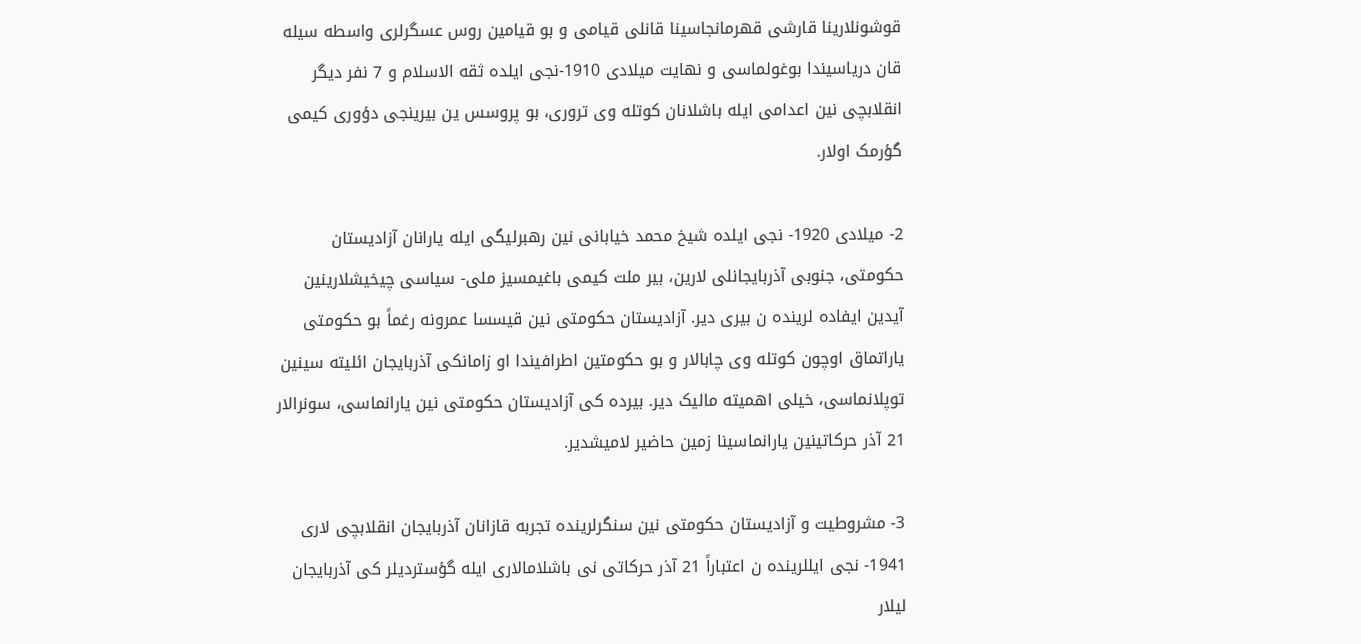قوشونلارینا قارشی قهرمانجاسینا قانلی قیامی و بو قیامین روس عسگرلری واسطه سیله قان دریاسیندا بوغولماسی و نهایت میلادی 1910-نجی ایلده ثقه الاسلام و 7 نفر دیگر انقلابچی نین اعدامی ایله باشلانان کوتله وی تروری، بو پروسس ین بیرینجی دؤوری کیمی گؤرمک اولار.

2- میلادی 1920- نجی ایلده شیخ محمد خیابانی نین رهبرلیگی ایله یارانان آزادیستان حکومتی، جنوبی آذربایجانلی لارین، بیر ملت کیمی باغیمسیز ملی- سیاسی چیخیشلارینین آیدین ایفاده لرینده ن بیری دیر. آزادیستان حکومتی نین قیسسا عمرونه رغماً بو حکومتی یاراتماق اوچون کوتله وی چابالار و بو حکومتین اطرافیندا او زامانکی آذربایجان ائلیته سینین توپلانماسی، خیلی اهمیته مالیک دیر. بیرده کی آزادیستان حکومتی نین یارانماسی، سونرالار 21 آذر حرکاتینین یارانماسینا زمین حاضیر لامیشدیر.

3- مشروطیت و آزادیستان حکومتی نین سنگرلرینده تجربه قازانان آذربایجان انقلابچی لاری 1941- نجی ایللرینده ن اعتباراً 21 آذر حرکاتی نی باشلامالاری ایله گؤستردیلر کی آذربایجان لیلار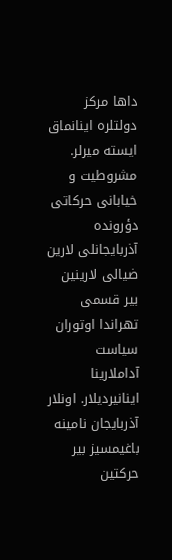داها مرکز دولتلره اینانماق ایسته میرلر. مشروطیت و خیابانی حرکاتی دؤرونده آذربایجانلی لارین ضیالی لارینین بیر قسمی تهراندا اوتوران سیاست آداملارینا اینانیردیلار. اونلار آذربایجان نامینه باغیمسیز بیر حرکتین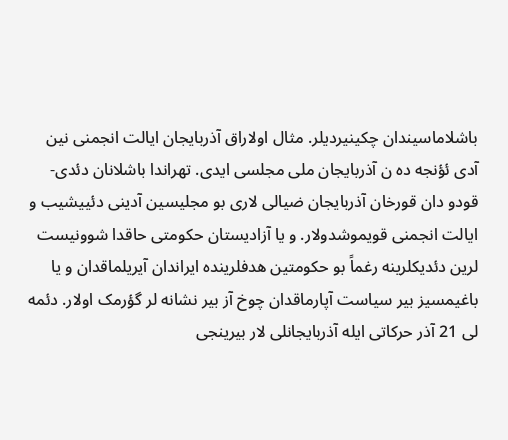باشلاماسیندان چکینیردیلر. مثال اولاراق آذربایجان ایالت انجمنی نین آدی ئؤنجه ده ن آذربایجان ملی مجلسی ایدی. تهراندا باشلانان دئدی- قودو دان قورخان آذربایجان ضیالی لاری بو مجلیسین آدینی دئییشیب و ایالت انجمنی قویموشدولار. و یا آزادیستان حکومتی حاقدا شوونیست لرین دئدیکلرینه رغماً بو حکومتین هدفلرینده ایراندان آیریلماقدان و یا باغیمسیز بیر سیاست آپارماقدان چوخ آز بیر نشانه لر گؤرمک اولار. دئمه لی 21 آذر حرکاتی ایله آذربایجانلی لار بیرینجی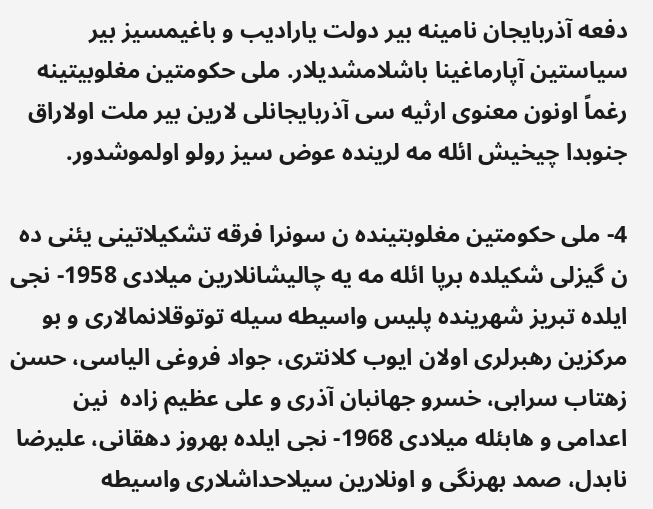دفعه آذربایجان نامینه بیر دولت یارادیب و باغیمسیز بیر سیاستین آپارماغینا باشلامشدیلار. ملی حکومتین مغلوبیتینه رغماً اونون معنوی ارثیه سی آذربایجانلی لارین بیر ملت اولاراق جنوبدا چیخیش ائله مه لرینده عوض سیز رولو اولموشدور.

4- ملی حکومتین مغلوبتینده ن سونرا فرقه تشکیلاتینی یئنی ده ن گیزلی شکیلده برپا ائله مه یه چالیشانلارین میلادی 1958- نجی ایلده تبریز شهرینده پلیس واسیطه سیله توتوقلانمالاری و بو مرکزین رهبرلری اولان ایوب كلانتری، جواد فروغی الیاسی، حسن زهتاب سرابی، خسرو جهانبان آذری و علی عظیم زاده  نین اعدامی و هابئله میلادی 1968- نجی ایلده بهروز دهقانی، علیرضا نابدل، صمد بهرنگی و اونلارین سیلاحداشلاری واسیطه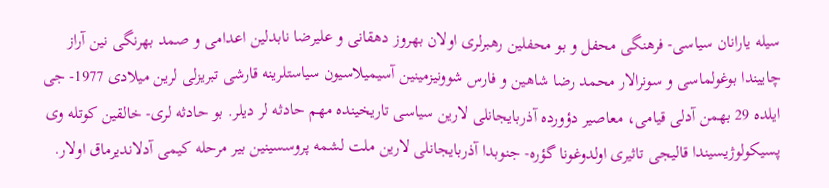سیله یارانان سیاسی- فرهنگی محفل و بو محفلین رهبرلری اولان بهروز دهقانی و علیرضا نابدلین اعدامی و صمد بهرنگی نین آراز چاییندا بوغولماسی و سونرالار محمد رضا شاهین و فارس شوونیزمینین آسیمیلاسیون سیاستلرینه قارشی تبریزلی لرین میلادی 1977- جی ایلده 29 بهمن آدلی قیامی، معاصیر دؤورده آذربایجانلی لارین سیاسی تاریخینده مهم حادثه لر دیلر. بو حادثه لری- خالقین کوتله وی پسیکولوژیسیندا قالیجی تاثیری اولدوغونا گؤره- جنوبدا آذربایجانلی لارین ملت لشمه پروسسینین بیر مرحله کیمی آدلاندیرماق اولار.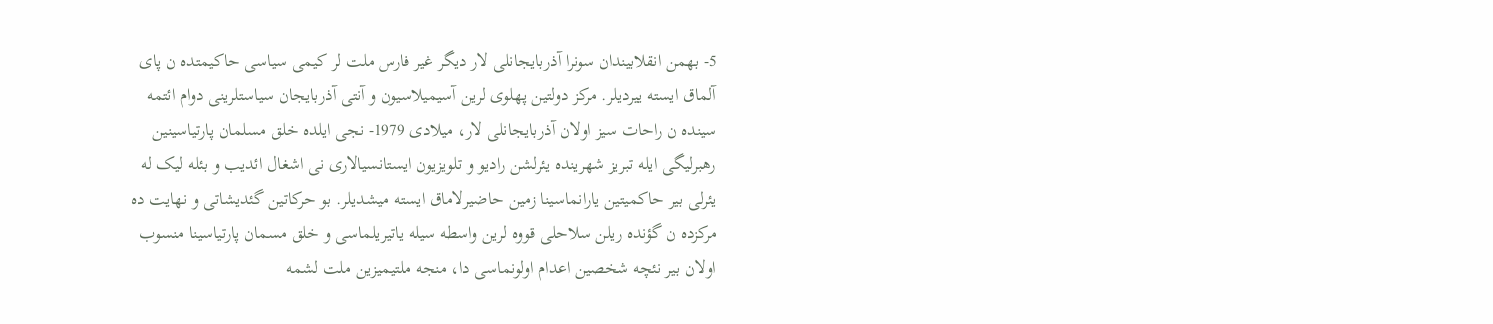5- بهمن انقلابیندان سونرا آذربایجانلی لار دیگر غیر فارس ملت لر کیمی سیاسی حاکیمتده ن پای آلماق ایسته ییردیلر. مرکز دولتین پهلوی لرین آسیمیلاسیون و آنتی آذربایجان سیاستلرینی دوام ائتمه سینده ن راحات سیز اولان آذربایجانلی لار، میلادی 1979- نجی ایلده خلق مسلمان پارتیاسینین رهبرلیگی ایله تبریز شهرینده یئرلشن رادیو و تلویزیون ایستانسیالاری نی اشغال ائدیب و بئله لیک له یئرلی بیر حاکمیتین یارانماسینا زمین حاضیرلاماق ایسته میشدیلر. بو حرکاتین گئدیشاتی و نهایت ده مرکزده ن گؤنده ریلن سلاحلی قووه لرین واسطه سیله یاتیریلماسی و خلق مسمان پارتیاسینا منسوب اولان بیر نئچه شخصین اعدام اولونماسی دا، منجه ملتیمیزین ملت لشمه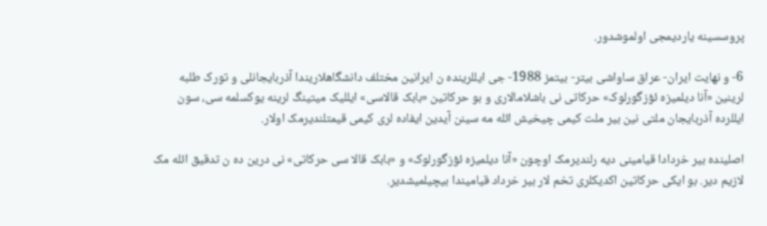پروسسینه یاردیمجی اولموشدور.

6- و نهایت ایران- عراق ساواشی بیتر- بیتمز 1988- جی ایللرینده ن ایرانین مختلف دانشگاهلاریندا آذربایجانلی و تورک طلبه لرینین «آنا دیلمیزه ئؤزگورلوک» حرکاتی نی باشلامالاری و بو حرکاتین «بابک قالاسی» ایللیک میتینگ لرینه یوکسلمه سی، سون ایللرده آذربایجان ملتی نین بیر ملت کیمی چیخیش ائله مه سینن آیدین ایفاده لری کیمی قیمتلندیرمک اولار.

اصلینده بیر خردادا قیامینی دیه رلندیرمک اوچون «آنا دیلمیزه ئؤزگورلوک» و «بابک قالا سی حرکاتی» نی درین ده ن تدقیق ائله مک لازیم دیر. بو ایکی حرکاتین اکدیکلری تخم لار بیر خرداد قیامیندا بیچیلمیشدیر.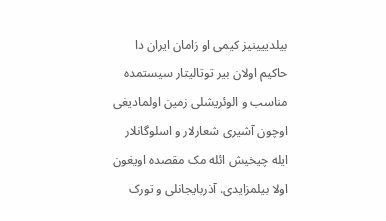بیلدییینیز کیمی او زامان ایران دا حاکیم اولان بیر توتالیتار سیستمده مناسب و الوئریشلی زمین اولمادیغی اوچون آشیری شعارلار و اسلوگانلار ایله چیخیش ائله مک مقصده اویغون اولا بیلمزایدی. آذربایجانلی و تورک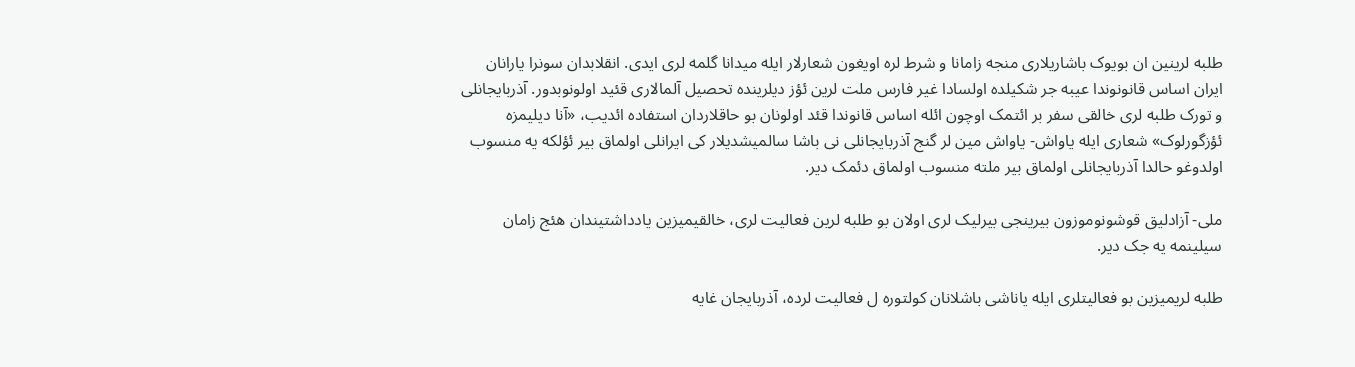طلبه لرینین ان بویوک باشاریلاری منجه زامانا و شرط لره اویغون شعارلار ایله میدانا گلمه لری ایدی. انقلابدان سونرا یارانان ایران اساس قانونوندا عیبه جر شکیلده اولسادا غیر فارس ملت لرین ئؤز دیلرینده تحصیل آلمالاری قئید اولونوبدور. آذربایجانلی و تورک طلبه لری خالقی سفر بر ائتمک اوچون ائله اساس قانوندا قئد اولونان بو حاقلاردان استفاده ائدیب، «آنا دیلیمزه ئؤزگورلوک» شعاری ایله یاواش- یاواش مین لر گنج آذربایجانلی نی باشا سالمیشدیلار کی ایرانلی اولماق بیر ئؤلکه یه منسوب اولدوغو حالدا آذربایجانلی اولماق بیر ملته منسوب اولماق دئمک دیر.

ملی- آزادلیق قوشونوموزون بیرینجی بیرلیک لری اولان بو طلبه لرین فعالیت لری، خالقیمیزین یادداشتیندان هئج زامان سیلینمه یه جک دیر.

طلبه لریمیزین بو فعالیتلری ایله یاناشی باشلانان کولتوره ل فعالیت لرده، آذربایجان غایه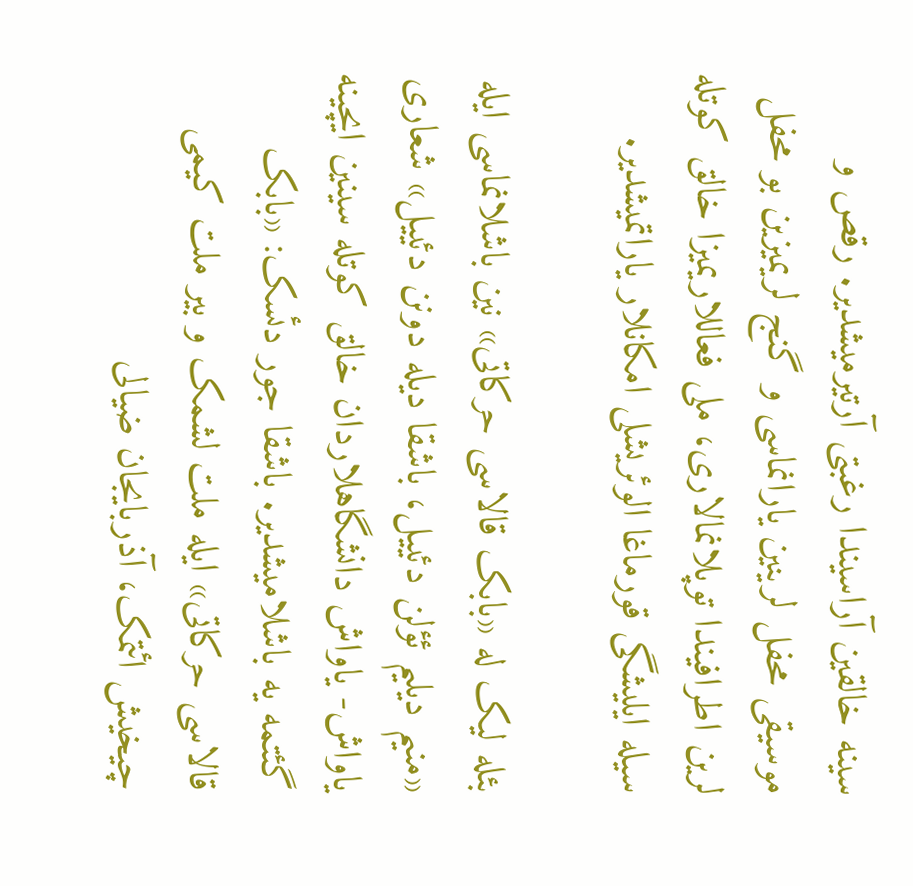سینه خالقین آراسیندا رغبتی آرتیرمیشدیر. رقص و موسیقی محفل لرینین یارانماسی و گنج لریمیزین بو محفل لرین اطرافیندا توپلانمالاری، ملی فعاللاریمیزا خالق کوتله سیله ایلیشگی قورماغا الوئریشلی امکانلار یاراتمیشدیر.

بئله لیک له «بابک قالاسی حرکاتی» نین باشلانماسی ایله «منیم دیلیم ئؤلن دئییل، باشقا دیله دونن دئییل» شعاری یاواش- یاواش دانشگاهلاردان خالق کوتله سینین ایچینه گئتمه یه باشلامیشدیر. باشقا جور دئسک: «بابک قالاسی حرکاتی» ایله ملت لشمک و بیر ملت کیمی چیخیش ائتمک، آذربایجان ضیالی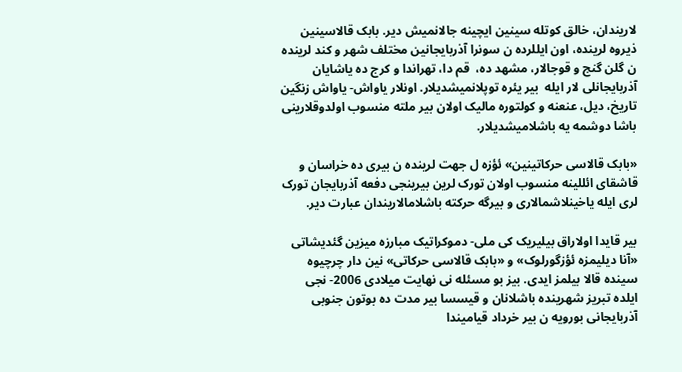لاریندان، خالق کوتله سینین ایچینه جالانمیش دیر. بابک قالاسینین ذیروه لرینده، اون ایللرده ن سونرا آذربایجانین مختلف شهر و کند لرینده ن گلن گنج و قوجالار، مشهد ده،  قم دا، تهراندا و کرج ده یاشایان آذربایجانلی لار ایله  بیر یئره توپلانمیشدیلار. اونلار یاواش- یاواش زنگین تاریخ، دیل، عنعنه و کولتوره مالیک اولان بیر ملته منسوب اولدوقلارینی باشا دوشمه یه باشلامیشدیلار.

«بابک قالاسی حرکاتینین» ئؤزه ل جهت لرینده ن بیری ده خراسان و قاشقای ائللینه منسوب اولان تورک لرین بیرینجی دفعه آذربایجان تورک لری ایله یاخینلاشمالاری و بیرگه حرکته باشلامالاریندان عبارت دیر.

بیر قایدا اولاراق بیلیریک کی ملی- دموکراتیک مبارزه میزین گئدیشاتی «آنا دیلیمزه ئؤزگورلوک» و «بابک قالاسی حرکاتی» نین دار چرچیوه سینده قالا بیلمز ایدی. بیز بو مسئله نی نهایت میلادی 2006- نجی ایلده تبریز شهرینده باشلانان و قیسسا بیر مدت ده بوتون جنوبی آذربایجانی بورویه ن بیر خرداد قیامیندا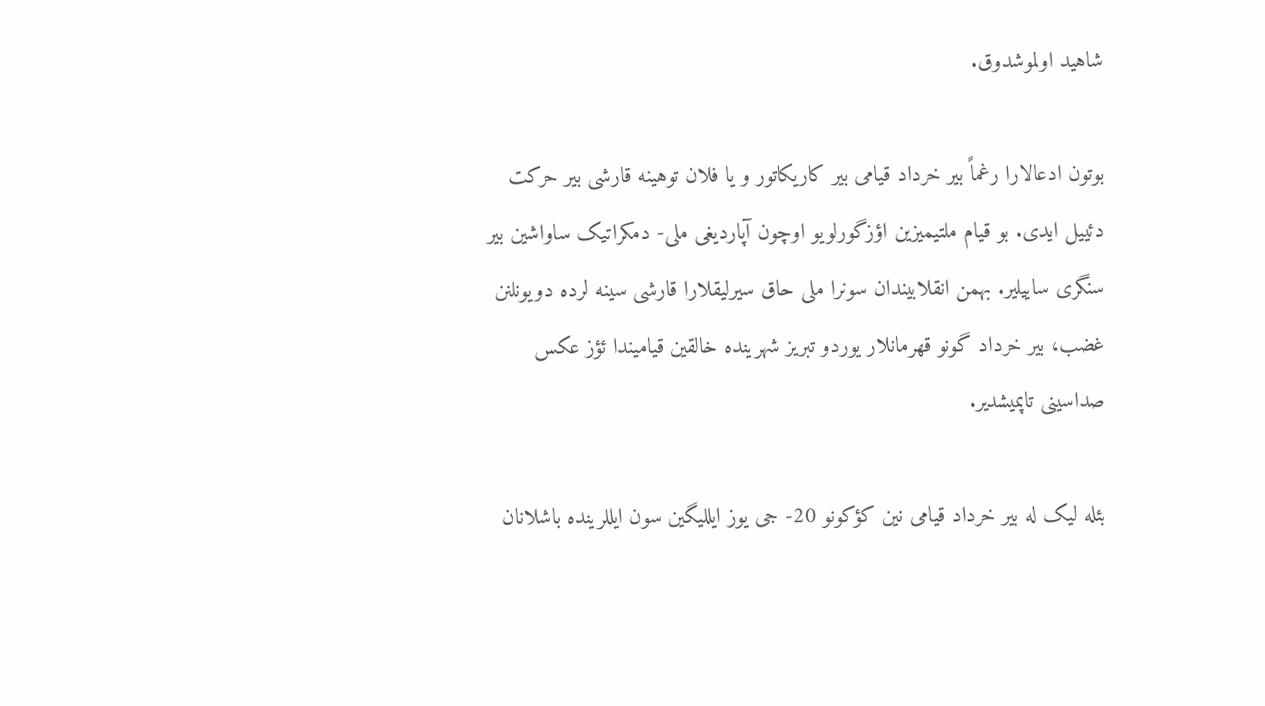شاهید اولموشدوق.

بوتون ادعالارا رغماً بیر خرداد قیامی بیر کاریکاتور و یا فلان توهینه قارشی بیر حرکت دئییل ایدی. بو قیام ملتیمیزین اؤزگورلویو اوچون آپاردیغی ملی- دمکراتیک ساواشین بیر سنگری ساییلیر. بهمن انقلابیندان سونرا ملی حاق سیرلیقلارا قارشی سینه لرده دویونلنن غضب، بیر خرداد گونو قهرمانلار یوردو تبریز شهرینده خالقین قیامیندا ئؤز عکس صداسینی تاپمیشدیر.

بئله لیک له بیر خرداد قیامی نین کؤکونو 20- جی یوز ایللیگین سون ایللرینده باشلانان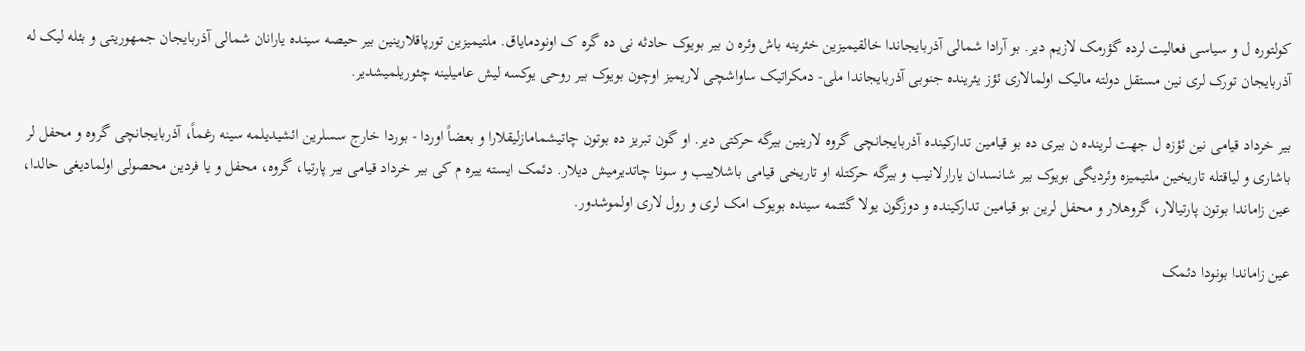کولتوره ل و سیاسی فعالیت لرده گؤرمک لازیم دیر. بو آرادا شمالی آذربایجاندا خالقیمیزین خئرینه باش وئره ن بیر بویوک حادثه نی ده گره ک اونودمایاق. ملتیمیزین تورپاقلارینین بیر حیصه سینده یارانان شمالی آذربایجان جمهوریتی و بئله لیک له آذربایجان تورک لری نین مستقل دولته مالیک اولمالاری ئؤز یئرینده جنوبی آذربایجاندا ملی- دمکراتیک ساواشچی لاریمیز اوچون بویوک بیر روحی یوکسه لیش عامیلینه چئوریلمیشدیر.

بیر خرداد قیامی نین ئؤزه ل جهت لرینده ن بیری ده بو قیامین تدارکینده آذربایجانچی گروه لارینین بیرگه حرکتی دیر. او گون تبریز ده بوتون چاتیشمامازلیقلارا و بعضاً اوردا - بوردا خارج سسلرین ائشیدیلمه سینه رغماً، آذربایجانچی گروه و محفل لر باشاری و لیاقتله تاریخین ملتیمیزه وئردیگی بویوک بیر شانسدان یارارلانیب و بیرگه حرکتله او تاریخی قیامی باشلاییب و سونا چاتدیرمیش دیلار. دئمک ایسته ییره م کی بیر خرداد قیامی بیر پارتیا، گروه، محفل و یا فردین محصولی اولمادیغی حالدا، عین زاماندا بوتون پارتیالار، گروهلار و محفل لرین بو قیامین تدارکینده و دوزگون یولا گئتمه سینده بویوک امک لری و رول لاری اولموشدور.

عین زاماندا بونودا دئمک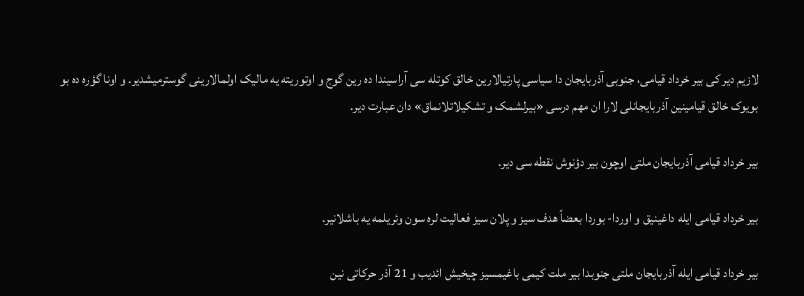لازیم دیر کی بیر خرداد قیامی، جنوبی آذربایجان دا سیاسی پارتیالارین خالق کوتله سی آراسیندا ده رین گوج و اوتوریته یه مالیک اولمالارینی گوسترمیشدیر. و اونا گؤره ده بو بویوک خالق قیامینین آذربایجانلی لارا ان مهم درسی «بیرلشمک و تشکیلاتلانماق» دان عبارت دیر.

بیر خرداد قیامی آذربایجان ملتی اوچون بیر دؤنوش نقطه سی دیر.

بیر خرداد قیامی ایله داغینیق و اوردا- بوردا بعضاً هدف سیز و پلان سیز فعالیت لره سون وئریلمه یه باشلانیر.

بیر خرداد قیامی ایله آذربایجان ملتی جنوبدا بیر ملت کیمی باغیمسیز چیخیش ائدیب و 21 آذر حرکاتی نین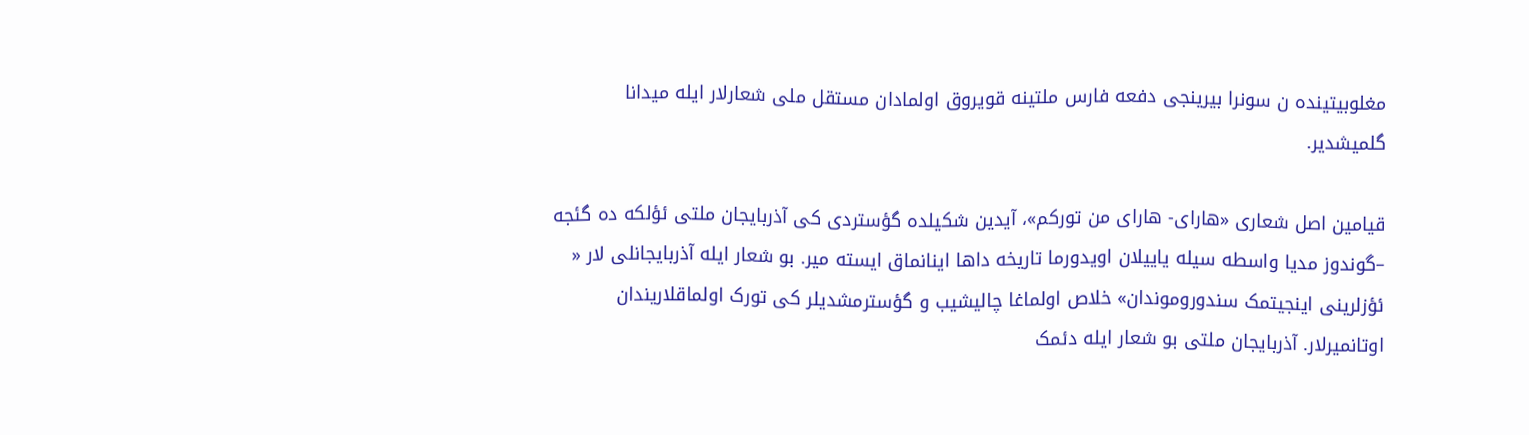مغلوبیتینده ن سونرا بیرینجی دفعه فارس ملتینه قویروق اولمادان مستقل ملی شعارلار ایله میدانا گلمیشدیر.

قیامین اصل شعاری «هارای- هارای من تورکم»، آیدین شکیلده گؤستردی کی آذربایجان ملتی ئؤلکه ده گئجه –گوندوز مدیا واسطه سیله یاییلان اویدورما تاریخه داها اینانماق ایسته میر. بو شعار ایله آذربایجانلی لار « ئؤزلرینی اینجیتمک سندوروموندان» خلاص اولماغا چالیشیب و گؤسترمشدیلر کی تورک اولماقلاریندان اوتانمیرلار. آذربایجان ملتی بو شعار ایله دئمک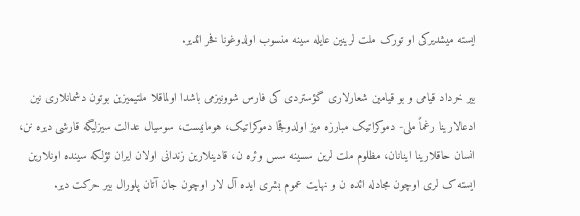ایسته میشدیرکی او تورک ملت لرینین عایله سینه منسوب اولدوغونا فخر ائدیر.

بیر خرداد قیامی و بو قیامین شعارلاری گؤستردی کی فارس شوونیزمی باشدا اولماقلا ملتیمیزین بوتون دشمانلاری نین ادعالارینا رغماً ملی- دموکراتیک مبارزه میز اولدوقجا دموکراتیک، هومانیست، سوسیال عدالت سیزلیگه قارشی دیره نن، انسان حاقلارینا اینانان، مظلوم ملت لرین سسینه سس وئره ن، قادینلارین زندانی اولان ایران ئؤلکه سینده اونلارین ایسته ک لری اوچون مجادله ائده ن و نهایت عموم بشری ایده آل لار اوچون جان آتان پلورال بیر حرکت دیر.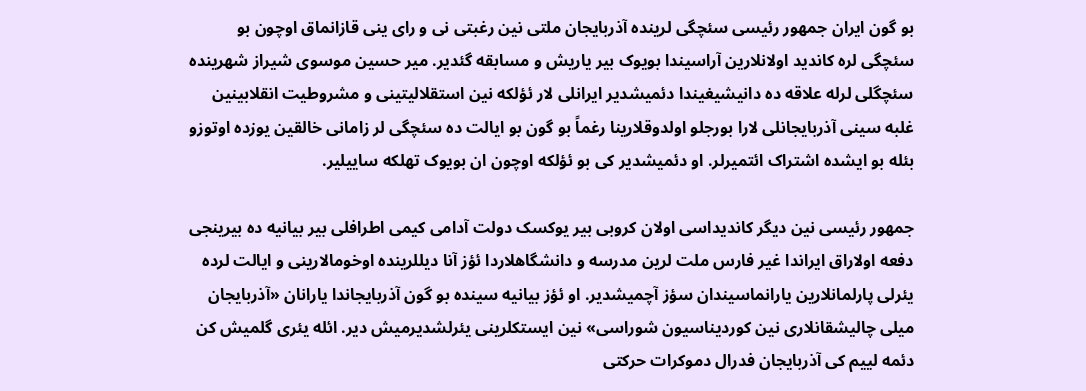بو گون ایران جمهور رئیسی سئچگی لرینده آذربایجان ملتی نین رغبتی نی و رای ینی قازانماق اوچون بو سئچگی لره کاندید اولانلارین آراسیندا بویوک بیر یاریش و مسابقه گئدیر. میر حسین موسوی شیراز شهرینده سئچگلی لرله علاقه ده دانیشیغیندا دئمیشدیر ایرانلی لار ئؤلکه نین استقلالیتینی و مشروطیت انقلابینین غلبه سینی آذربایجانلی لارا بورجلو اولدوقلارینا رغماً بو گون بو ایالت ده سئچگی لر زامانی خالقین یوزده اوتوزو بئله بو ایشده اشتراک ائتمیرلر. او دئمیشدیر کی بو ئؤلکه اوچون ان بویوک تهلکه ساییلیر.

جمهور رئیسی نین دیگر کاندیداسی اولان کروبی بیر یوکسک دولت آدامی کیمی اطرافلی بیر بیانیه ده بیرینجی دفعه اولاراق ایراندا غیر فارس ملت لرین مدرسه و دانشگاهلاردا ئؤز آنا دیللرینده اوخومالارینی و ایالت لرده یئرلی پارلمانلارین یارانماسیندان سؤز آچمیشدیر. او ئؤز بیانیه سینده بو گون آذربایجاندا یارانان «آذربايجان ميلی چاليشقانلاری نين کوردیناسیون شوراسی» نین ایستکلرینی یئرلشدیرمیش دیر. ائله یئری گلمیش کن دئمه لییم کی آذربایجان فدرال دموکرات حرکتی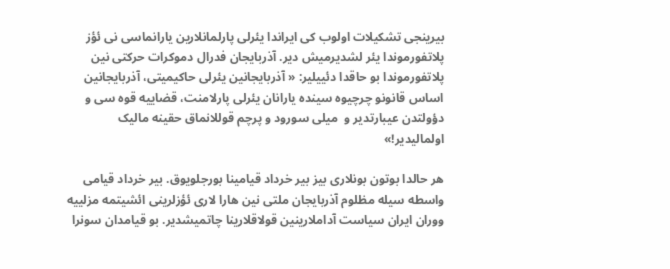بیرینجی تشکیلات اولوب کی ایراندا یئرلی پارلمانلارین یارانماسی نی ئؤز پلاتفورموندا یئر لشدیرمیش دیر. آذربایجان فدرال دموکرات حرکتی نین پلاتفورموندا بو حاقدا دئییلیر: « آذربايجانين يئرلى حاکيميتى، آذربايجانين اساس قانونو چرچيوه سينده يارانان يئرلى پارلامنت، قضاييه قوه سى و  دؤولتدن عيبارتدير و  ميلى سورود و پرچم قوللانماق حقينه ماليک اولماليدير!»

هر حالدا بوتون بونلاری بیز بیر خرداد قیامینا بورجلویوق. بیر خرداد قیامی واسطه سیله مظلوم آذربایجان ملتی نین هارا لاری ئؤزلرینی ائشیتمه مزلییه ووران ایران سیاست آداملارینین قولاقلارینا چاتمیشدیر. بو قیامدان سونرا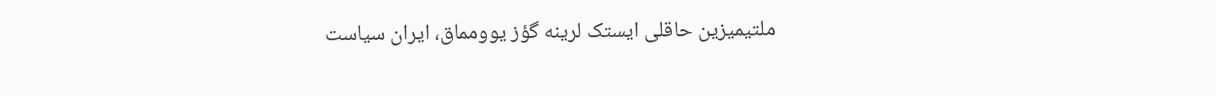ملتیمیزین حاقلی ایستک لرینه گؤز یوومماق، ایران سیاست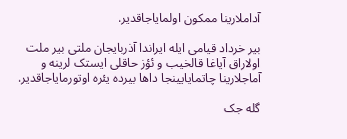آداملارینا ممکون اولمایاجاقدیر.

بیر خرداد قیامی ایله ایراندا آذربایجان ملتی بیر ملت اولاراق آیاغا قالخیب و ئؤز حاقلی ایستک لرینه و آماجلارینا چاتمایایینجا داها بیرده یئره اوتورمایاجاقدیر.

گله جک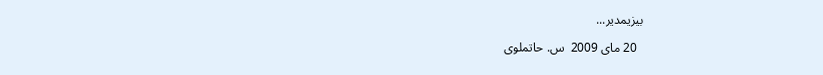بیزیمدیر...

  20 مای 2009  س. حاتملوی